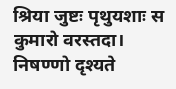श्रिया जुष्टः पृथुयशाः स कुमारो वरस्तदा। निषण्णो दृश्यते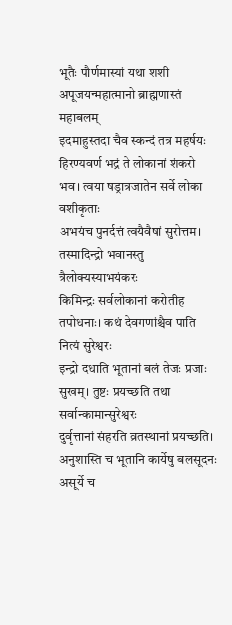भूतैः पौर्णमास्यां यथा शशी
अपूजयन्महात्मानो ब्राह्मणास्तं महाबलम्
इदमाहुस्तदा चैव स्कन्दं तत्र महर्षयः
हिरण्यवर्ण भद्रं ते लोकानां शंकरो भव। त्वया षड्रात्रजातेन सर्वे लोका वशीकृताः
अभयंच पुनर्दत्तं त्वयैवैषां सुरोत्तम। तस्मादिन्द्रो भवानस्तु त्रैलोक्यस्याभयंकरः
किमिन्द्रः सर्वलोकानां करोतीह तपोधनाः। कथं देवगणांश्चैव पाति नित्यं सुरेश्वरः
इन्द्रो दधाति भूतानां बलं तेजः प्रजाः सुखम्। तुष्टः प्रयच्छति तथा सर्वान्कामान्सुरेश्वरः
दुर्वृत्तानां संहरति व्रतस्थानां प्रयच्छति। अनुशास्ति च भूतानि कार्येषु बलसूदनः
असूर्ये च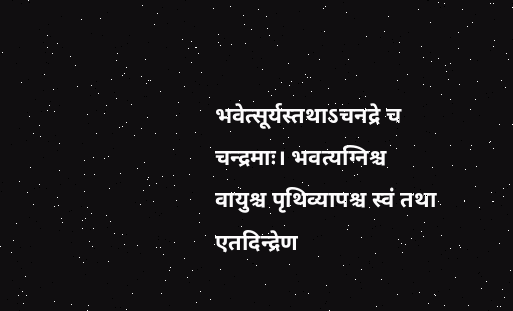भवेत्सूर्यस्तथाऽचनद्रे च चन्द्रमाः। भवत्यग्निश्च वायुश्च पृथिव्यापश्च स्वं तथा
एतदिन्द्रेण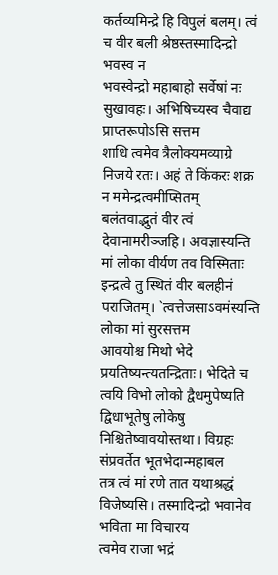कर्तव्यमिन्द्रे हि विपुलं बलम्। त्वं च वीर बली श्रेष्ठस्तस्मादिन्द्रो भवस्व न
भवस्वेन्द्रो महाबाहो सर्वेषां नः सुखावहः। अभिषिच्यस्व चैवाद्य प्राप्तरूपोऽसि सत्तम
शाधि त्वमेव त्रैलोक्यमव्याग्रे निजये रतः। अहं ते किंकरः शक्र न ममेन्द्रत्वमीप्सितम्
बलंतवाद्भुतं वीर त्वं देवानामरीञ्जहि। अवज्ञास्यन्ति मां लोका वीर्यण तव विस्मिताः
इन्द्रत्वे तु स्थितं वीर बलहीनं पराजितम्। `त्वत्तेजसाऽवमंस्यन्ति लोका मां सुरसत्तम
आवयोश्च मिथो भेदे प्रयतिष्यन्त्यतन्द्रिताः। भेदिते च त्वयि विभो लोको द्वैधमुपेष्यति
द्विधाभूतेषु लोकेषु निश्चितेष्वावयोस्तथा। विग्रहः संप्रवर्तेत भूतभेदान्महाबल
तत्र त्वं मां रणे तात यथाश्रद्धं विजेष्यसि। तस्मादिन्द्रो भवानेव भविता मा विचारय
त्वमेव राजा भद्रं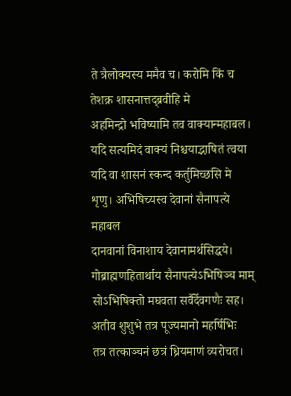ते त्रैलोक्यस्य ममैव च। करोमि किं च तेशक्र शासनात्तद्ब्रवीहि मे
अहमिन्द्रो भविष्यामि तव वाक्यान्महाबल। यदि सत्यमिदं वाक्यं निश्चयाद्भाषितं त्वया
यदि वा शासनं स्कन्द कर्तुमिच्छसि मे शृणु। अभिषिच्यस्व देवानां सैनापत्ये महाबल
दानवानां विनाशाय देवानामर्थसिद्धये। गोब्राह्मणहितार्थाय सैनापत्येऽभिषिञ्च माम्
सोऽभिषिक्तो मघवता सर्वैर्देवगणैः सह। अतीव शुशुभे तत्र पूज्यमानो महर्षिभिः
तत्र तत्काञ्चनं छत्रं ध्रियमाणं व्यरोचत।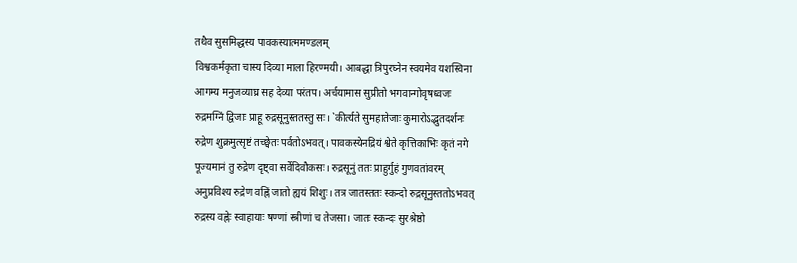तथैव सुसमिद्धस्य पावकस्यात्ममण्डलम्
विश्वकर्मकृता चास्य दिव्या माला हिरण्मयी। आबद्धा त्रिपुरघ्नेन स्वयमेव यशस्विना
आगम्य मनुजव्याघ्र सह देव्या परंतप। अर्चयामास सुप्रीतो भगवान्गोवृषध्वजः
रुद्रमग्निं द्विजाः प्राहू रुद्रसूनुस्ततस्तु सः। `कीर्त्यते सुमहातेजाः कुमारोऽद्भुतदर्शनः
रुद्रेण शुक्रमुत्सृष्टं तच्छ्वेतः पर्वतोऽभवत्। पावकस्येनद्रियं श्वेते कृत्तिकाभिः कृतं नगे
पूज्यमानं तु रुद्रेण दृष्ट्वा सर्वेदिवौकसः। रुद्रसूनुं ततः प्राहुर्गुहं गुणवतांवरम्
अनुप्रविश्य रुद्रेण वह्निं जातो ह्ययं शिशुः। तत्र जातस्ततः स्कन्दो रुद्रसूनुस्ततोऽभवत्
रुद्रस्य वह्नेः स्वाहायाः षण्णां स्त्रीणां च तेजसा। जातः स्कन्दः सुरश्रेष्ठो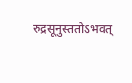रुद्रसूनुस्ततोऽभवत्